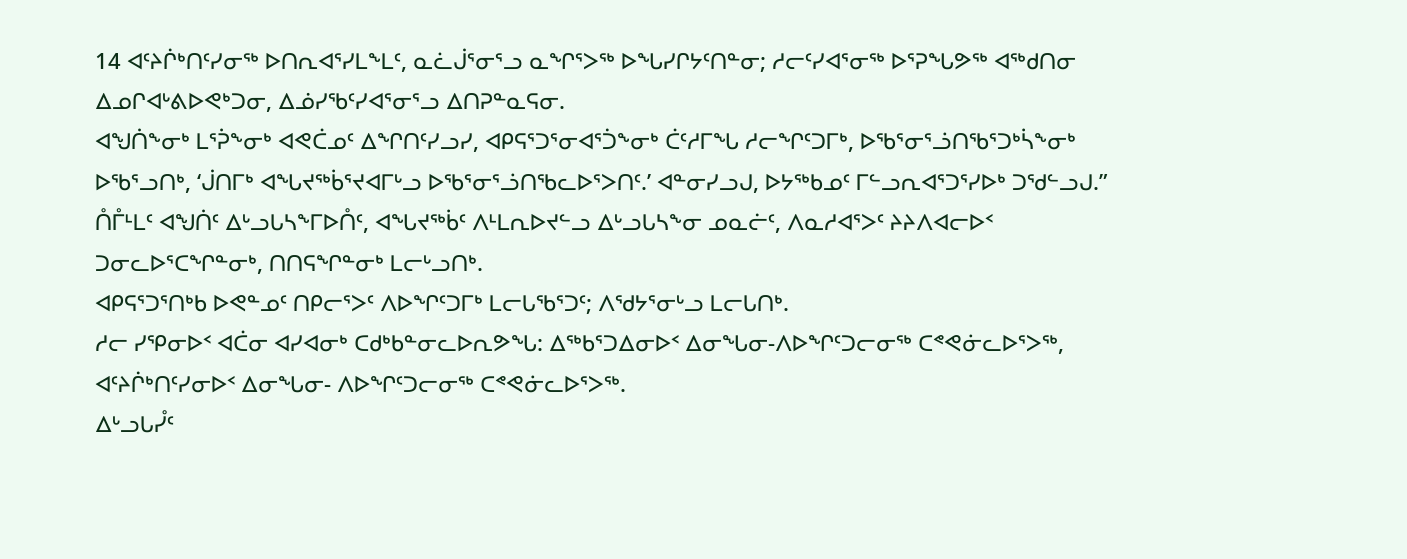14 ᐊᑦᔨᒌᒃᑎᑦᓯᓂᖅ ᐅᑎᕆᐊᕐᓯᒪᖕᒪᑦ, ᓇᓛᒎᕐᓂᕐᓗ ᓇᖏᕐᐳᖅ ᐅᖓᓯᒋᔭᑦᑎᓐᓂ; ᓱᓕᑦᓯᐊᕐᓂᖅ ᐅᕐᕈᖓᕗᖅ ᐊᖅᑯᑎᓂ ᐃᓄᒋᐊᒡᕕᐅᕙᒃᑐᓂ, ᐃᓅᓯᖃᑦᓯᐊᕐᓂᕐᓗ ᐃᑎᕈᓐᓇᕋᓂ.
ᐊᖑᑏᖕᓂᒃ ᒪᕐᕉᖕᓂᒃ ᐊᕙᑖᓄᑦ ᐃᖏᑎᑦᓯᓗᓯ, ᐊᑭᕋᕐᑐᕐᓂᐊᕐᑑᖕᓂᒃ ᑖᑦᓱᒥᖓ ᓱᓕᖏᑦᑐᒥᒃ, ᐅᖃᕐᓂᕐᓘᑎᖃᕐᑐᒃᓵᖕᓂᒃ ᐅᖃᕐᓗᑎᒃ, ‘ᒎᑎᒥᒃ ᐊᖓᔪᖅᑳᕐᔪᐊᒥᒡᓗ ᐅᖃᕐᓂᕐᓘᑎᖃᓚᐅᕐᐳᑎᑦ.’ ᐊᓐᓂᓯᓗᒍ, ᐅᔭᖅᑲᓄᑦ ᒥᓪᓗᕆᐊᕐᑐᕐᓯᐅᒃ ᑐᖁᓪᓗᒍ.”
ᑍᒤᒻᒪᑦ ᐊᖑᑏᑦ ᐃᒡᓗᒐᓴᖕᒥᐅᑍᑦ, ᐊᖓᔪᖅᑳᑦ ᐱᒻᒪᕆᐅᔪᓪᓗ ᐃᒡᓗᒐᓴᖕᓂ ᓄᓇᓖᑦ, ᐱᓇᓱᐊᕐᐳᑦ ᔨᔨᐱᐊᓕᐅᑉ ᑐᓂᓚᐅᕐᑕᖏᓐᓂᒃ, ᑎᑎᕋᖏᓐᓂᒃ ᒪᓕᒡᓗᑎᒃ.
ᐊᑭᕋᕐᑐᕐᑎᒃᑲ ᐅᕙᓐᓄᑦ ᑎᑭᓕᕐᐳᑦ ᐱᐅᖏᑦᑐᒥᒃ ᒪᓕᒐᖃᕐᑐᑦ; ᐱᖁᔭᕐᓂᒡᓗ ᒪᓕᒐᑎᒃ.
ᓱᓕ ᓯᕿᓂᐅᑉ ᐊᑖᓂ ᐊᓯᐊᓂᒃ ᑕᑯᒃᑲᓐᓂᓚᐅᕆᕗᖓ: ᐃᖅᑲᕐᑐᐃᓂᐅᑉ ᐃᓂᖓᓂ-ᐱᐅᖏᑦᑐᓕᓂᖅ ᑕᕝᕙᓃᓚᐅᕐᐳᖅ, ᐊᑦᔨᒌᒃᑎᑦᓯᓂᐅᑉ ᐃᓂᖓᓂ- ᐱᐅᖏᑦᑐᓕᓂᖅ ᑕᕝᕙᓃᓚᐅᕐᐳᖅ.
ᐃᒡᓗᒐᓮᑦ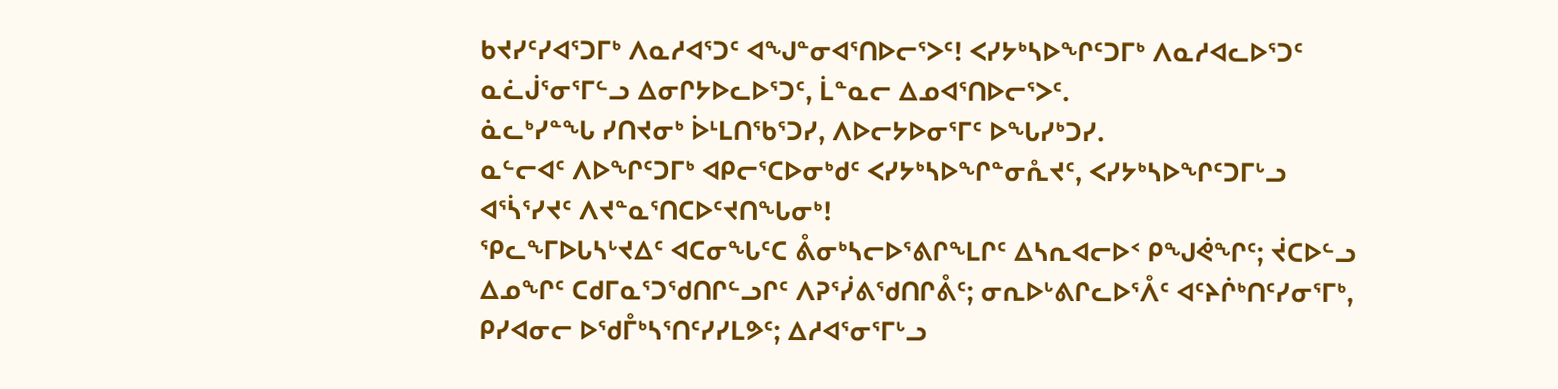ᑲᔪᓯᑦᓯᐊᕐᑐᒥᒃ ᐱᓇᓱᐊᕐᑐᑦ ᐊᖑᓐᓂᐊᕐᑎᐅᓕᕐᐳᑦ! ᐸᓯᔭᒃᓴᐅᖏᑦᑐᒥᒃ ᐱᓇᓱᐊᓚᐅᕐᑐᑦ ᓇᓛᒎᕐᓂᕐᒥᓪᓗ ᐃᓂᒋᔭᐅᓚᐅᕐᑐᑦ, ᒫᓐᓇᓕ ᐃᓄᐊᕐᑎᐅᓕᕐᐳᑦ.
ᓈᓚᒃᓯᓐᖓ ᓯᑎᔪᓂᒃ ᐆᒻᒪᑎᖃᕐᑐᓯ, ᐱᐅᓕᔭᐅᓂᕐᒥᑦ ᐅᖓᓯᒃᑐᓯ.
ᓇᓪᓕᐊᑦ ᐱᐅᖏᑦᑐᒥᒃ ᐊᑭᓕᕐᑕᐅᓂᒃᑯᑦ ᐸᓯᔭᒃᓴᐅᖏᓐᓂᕅᔪᑦ, ᐸᓯᔭᒃᓴᐅᖏᑦᑐᒥᒡᓗ ᐊᕐᓵᕐᓯᔪᑦ ᐱᔪᓐᓇᕐᑎᑕᐅᑦᔪᑎᖓᓂᒃ!
ᕿᓚᖕᒥᐅᒐᓴᒡᔪᐃᑦ ᐊᑕᓂᖓᑦᑕ ᕔᓂᒃᓴᓕᐅᕐᕕᒋᖕᒪᒋᑦ ᐃᓴᕆᐊᓕᐅᑉ ᑭᖑᕚᖏᑦ; ᔫᑕᐅᓪᓗ ᐃᓄᖏᑦ ᑕᑯᒥᓇᕐᑐᖁᑎᒋᓪᓗᒋᑦ ᐱᕈᕐᓰᕕᖁᑎᒋᕔᑦ; ᓂᕆᐅᒡᕕᒋᓚᐅᕐᐰᑦ ᐊᑦᔨᒌᒃᑎᑦᓯᓂᕐᒥᒃ, ᑭᓯᐊᓂᓕ ᐅᖁᒤᒃᓴᕐᑎᑦᓯᓯᒪᕗᑦ; ᐃᓱᐊᕐᓂᕐᒥᒡᓗ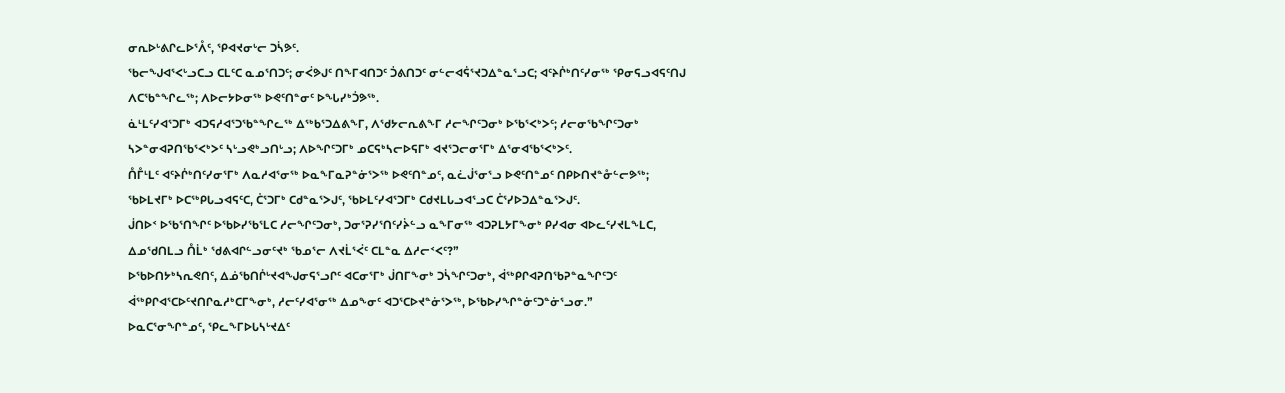ᓂᕆᐅᒡᕕᒋᓚᐅᕐᐰᑦ, ᕿᐊᔪᓂᒡᓕ ᑐᓵᕗᑦ.
ᖃᓕᖑᐊᕐᐸᒡᓗᑕᓗ ᑕᒪᑦᑕ ᓇᓄᕐᑎᑐᑦ; ᓂᐹᕗᒍᑦ ᑎᖕᒥᐊᑎᑐᑦ ᑑᕕᑎᑐᑦ ᓂᓪᓕᐊᕌᕐᔪᑐᐃᓐᓇᕐᓗᑕ; ᐊᑦᔨᒌᒃᑎᑦᓯᓂᖅ ᕿᓂᕋᓗᐊᕋᑦᑎᒍ ᐱᑕᖃᓐᖏᓚᖅ; ᐱᐅᓕᔭᐅᓂᖅ ᐅᕙᑦᑎᓐᓂᑦ ᐅᖓᓯᒃᑑᕗᖅ.
ᓈᒻᒪᑦᓯᐊᕐᑐᒥᒃ ᐊᑐᕋᓱᐊᕐᑐᖃᓐᖏᓚᖅ ᐃᖅᑲᕐᑐᐃᕕᖕᒥ, ᐱᖁᔭᓕᕆᕕᖕᒥ ᓱᓕᖏᑦᑐᓂᒃ ᐅᖃᕐᐸᒃᐳᑦ; ᓱᓕᓂᖃᖏᑦᑐᓂᒃ ᓴᐳᓐᓂᐊᕈᑎᖃᕐᐸᒃᐳᑦ ᓴᒡᓗᕙᒃᓗᑎᒡᓗ; ᐱᐅᖏᑦᑐᒥᒃ ᓄᑕᕋᒃᓴᓕᐅᕋᒥᒃ ᐊᔪᕐᑐᓕᓂᕐᒥᒃ ᐃᕐᓂᐊᖃᕐᐸᒃᐳᑦ.
ᑍᒤᒻᒪᑦ ᐊᑦᔨᒌᒃᑎᑦᓯᓂᕐᒥᒃ ᐱᓇᓱᐊᕐᓂᖅ ᐅᓇᖕᒥᓇᕈᓐᓃᕐᐳᖅ ᐅᕙᑦᑎᓐᓄᑦ, ᓇᓛᒎᕐᓂᕐᓗ ᐅᕙᑦᑎᓐᓄᑦ ᑎᑭᐅᑎᔪᓐᓁᓪᓕᕗᖅ; ᖃᐅᒪᔪᒥᒃ ᐅᑕᖅᑭᒐᓗᐊᕋᑦᑕ, ᑖᕐᑐᒥᒃ ᑕᑯᓐᓇᕐᐳᒍᑦ, ᖃᐅᒪᑦᓯᐊᕐᑐᒥᒃ ᑕᑯᔪᒪᒐᓗᐊᕐᓗᑕ ᑖᕐᓯᐅᑐᐃᓐᓇᕐᐳᒍᑦ.
ᒎᑎᐅᑉ ᐅᖃᕐᑎᖏᑦ ᐅᖃᐅᓯᖃᕐᒪᑕ ᓱᓕᖏᑦᑐᓂᒃ, ᑐᓂᕐᕈᓯᕐᑎᑦᓯᔩᓪᓗ ᓇᖕᒥᓂᖅ ᐊᑐᕈᒪᔭᒥᖕᓂᒃ ᑭᓯᐊᓂ ᐊᐅᓚᑦᓯᔪᒪᖕᒪᑕ, ᐃᓄᖁᑎᒪᓗ ᑍᒫᒃ ᖁᕕᐊᒋᓪᓗᓂᑦᔪᒃ ᖃᓄᕐᓕ ᐱᔪᒫᕐᐹᑦ ᑕᒪᓐᓇ ᐃᓱᓕᑉᐸᑦ?”
ᐅᖃᐅᑎᔭᒃᓴᕆᕙᑎᑦ, ᐃᓅᖃᑎᒌᒡᔪᐊᖑᓂᕋᕐᓗᒋᑦ ᐊᑕᓂᕐᒥᒃ ᒎᑎᒥᖕᓂᒃ ᑐᓵᖏᑦᑐᓂᒃ, ᐋᖅᑭᒋᐊᕈᑎᖃᕈᓐᓇᖏᑦᑐᑦ ᐋᖅᑭᒋᐊᕐᑕᐅᑦᔪᑎᒋᓇᓱᒃᑕᒥᖕᓂᒃ, ᓱᓕᑦᓯᐊᕐᓂᖅ ᐃᓄᖕᓂᑦ ᐊᑐᕐᑕᐅᔪᓐᓃᕐᐳᖅ, ᐅᖃᐅᓯᖏᓐᓃᑦᑐᓐᓃᕐᓗᓂ.”
ᐅᓇᑕᕐᓂᖏᓐᓄᑦ, ᕿᓚᖕᒥᐅᒐᓴᒡᔪᐃᑦ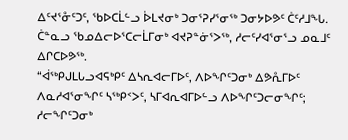ᐃᑦᔪᕐᓁᑦᑐᑦ, ᖃᐅᑕᒫᓪᓗ ᐆᒪᔪᓂᒃ ᑐᓂᕐᕈᓯᕐᓂᖅ ᑐᓂᔭᐅᕗᑦ ᑖᑦᓱᒧᖓ. ᑖᓐᓇᓗ ᖃᓄᐃᓕᐅᕐᑕᓕᒫᒥᓂᒃ ᐊᔪᕈᓐᓃᕐᐳᖅ, ᓱᓕᑦᓯᐊᕐᓂᕐᓗ ᓄᓇᒧᑦ ᐃᒋᑕᐅᕗᖅ.
“ᐋᖅᑭᒍᒪᒐᓗᐊᕋᒃᑭᑦ ᐃᓴᕆᐊᓕᒥᐅᑦ, ᐱᐅᖏᑦᑐᓂᒃ ᐃᕗᕅᒥᐅᑦ ᐱᓇᓱᐊᕐᓂᖏᑦ ᓴᖅᑭᑉᐳᑦ, ᓴᒥᐊᕆᐊᒥᐅᓪᓗ ᐱᐅᖏᑦᑐᓕᓂᖏᑦ; ᓱᓕᖏᑦᑐᓂᒃ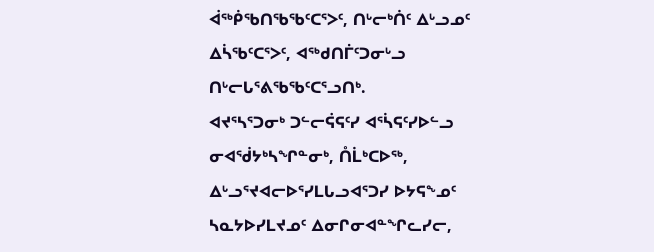ᐋᖅᑮᖃᑎᖃᖃᑦᑕᕐᐳᑦ, ᑎᒡᓕᒃᑏᑦ ᐃᒡᓗᓄᑦ ᐃᓵᖃᑦᑕᕐᐳᑦ, ᐊᖅᑯᑎᒦᑦᑐᓂᒡᓗ ᑎᒡᓕᒐᕐᕕᖃᖃᑦᑕᕐᓗᑎᒃ.
ᐊᔪᕐᓴᕐᑐᓂᒃ ᑐᓪᓕᕌᕋᑦᓯ ᐊᕐᓵᕋᑦᓯᐅᓪᓗ ᓂᐊᖂᔭᒃᓴᖏᓐᓂᒃ, ᑍᒫᒃᑕᐅᖅ, ᐃᒡᓗᕐᔪᐊᓕᐅᕐᓯᒪᒐᓗᐊᕐᑐᓯ ᐅᔭᕋᖕᓄᑦ ᓴᓇᔭᐅᓯᒪᔪᓄᑦ ᐃᓂᒋᓂᐊᓐᖏᓚᓯᓕ,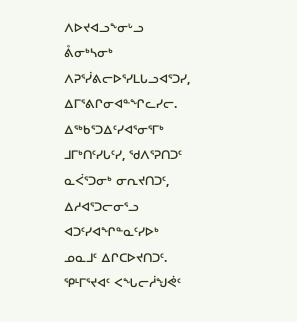ᐱᐅᔪᐊᓗᖕᓂᒡᓗ ᕔᓂᒃᓴᓂᒃ ᐱᕈᕐᓰᕕᓕᐅᕐᓯᒪᒐᓗᐊᕐᑐᓯ, ᐃᒥᕐᕕᒋᓂᐊᓐᖏᓚᓯᓕ.
ᐃᖅᑲᕐᑐᐃᑦᓯᐊᕐᓂᕐᒥᒃ ᒧᒥᒃᑎᑦᓯᒐᑦᓯ, ᖁᐱᕐᕈᑎᑐᑦ ᓇᐹᕐᑐᓂᒃ ᓂᕆᔪᑎᑐᑦ, ᐃᓱᐊᕐᑐᓕᓂᕐᓗ ᐊᑐᑦᓯᐊᖏᓐᓇᑦᓯᐅᒃ ᓄᓇᒧᑦ ᐃᒋᑕᐅᔪᑎᑐᑦ.
ᕿᒻᒥᕐᔪᐊᑦ ᐸᖓᓕᓲᖑᕚᑦ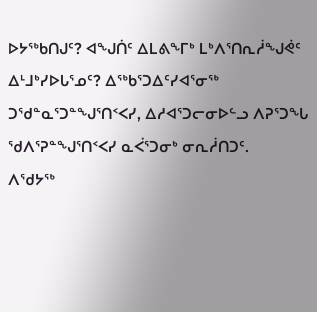ᐅᔭᖅᑲᑎᒍᑦ? ᐊᖑᑏᑦ ᐃᒪᕕᖕᒥᒃ ᒪᒃᐱᕐᑎᕆᓲᖑᕚᑦ ᐃᒻᒧᒃᓯᐅᒐᕐᓄᑦ? ᐃᖅᑲᕐᑐᐃᑦᓯᐊᕐᓂᖅ ᑐᖁᓐᓇᕐᑐᓐᖑᕐᑎᑉᐸᓯ, ᐃᓱᐊᕐᑐᓕᓂᐅᓪᓗ ᐱᕈᕐᑐᖓ ᖁᐱᕐᕈᓐᖑᕐᑎᑉᐸᓯ ᓇᐹᕐᑐᓂᒃ ᓂᕆᓲᑎᑐᑦ.
ᐱᖁᔭᖅ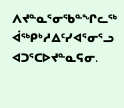ᐱᔪᓐᓇᕐᓂᖃᓐᖏᓚᖅ ᐋᖅᑭᒃᓱᐃᑦᓯᐊᕐᓂᕐᓗ ᐊᑐᕐᑕᐅᔪᓐᓇᕋᓂ.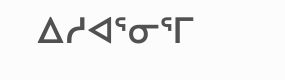ᐃᓱᐊᕐᓂᕐᒥ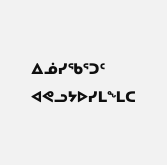ᐃᓅᓯᖃᕐᑐᑦ ᐊᕙᓗᔭᐅᓯᒪᖕᒪᑕ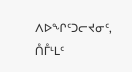ᐱᐅᖏᑦᑐᓕᔪᓂᑦ, ᑍᒤᒻᒪᑦ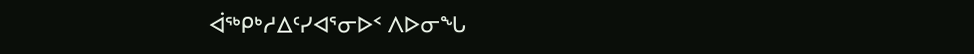ᐋᖅᑭᒃᓱᐃᑦᓯᐊᕐᓂᐅᑉ ᐱᐅᓂᖓ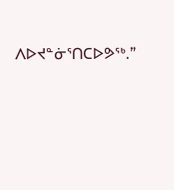ᐱᐅᔪᓐᓃᕐᑎᑕᐅᕗᖅ.”